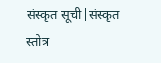संस्कृत सूची|संस्कृत स्तोत्र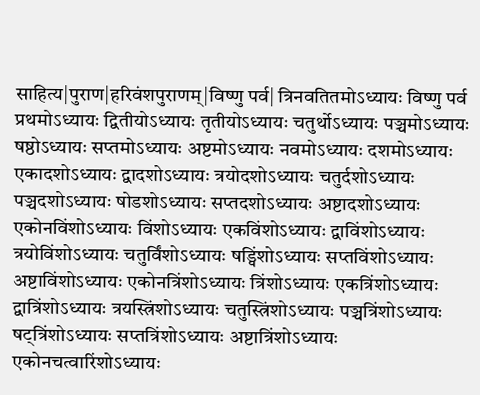साहित्य|पुराण|हरिवंशपुराणम्|विष्णु पर्व| त्रिनवतितमोऽध्यायः विष्णु पर्व प्रथमोऽध्यायः द्वितीयोऽध्यायः तृतीयोऽध्यायः चतुर्थोऽध्यायः पञ्चमोऽध्यायः षष्ठोऽध्यायः सप्तमोऽध्यायः अष्टमोऽध्यायः नवमोऽध्यायः दशमोऽध्यायः एकादशोऽध्यायः द्वादशोऽध्यायः त्रयोदशोऽध्यायः चतुर्दशोऽध्यायः पञ्चदशोऽध्यायः षोडशोऽध्यायः सप्तदशोऽध्यायः अष्टादशोऽध्यायः एकोनविंशोऽध्यायः विंशोऽध्यायः एकविंशोऽध्यायः द्वाविंशोऽध्यायः त्रयोविंशोऽध्यायः चतुर्विंशोऽध्यायः षड्विंशोऽध्यायः सप्तविंशोऽध्यायः अष्टाविंशोऽध्यायः एकोनत्रिंशोऽध्यायः त्रिंशोऽध्यायः एकत्रिंशोऽध्यायः द्वात्रिंशोऽध्यायः त्रयस्त्रिंशोऽध्यायः चतुस्त्रिंशोऽध्यायः पञ्चत्रिंशोऽध्यायः षट्त्रिंशोऽध्यायः सप्तत्रिंशोऽध्यायः अष्टात्रिंशोऽध्यायः एकोनचत्वारिंशोऽध्यायः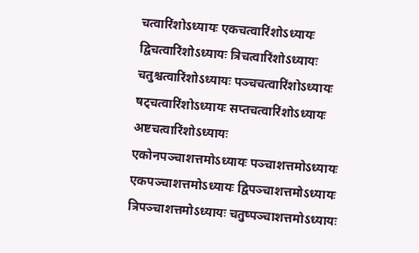चत्वारिंशोऽध्यायः एकचत्वारिंशोऽध्यायः द्विचत्वारिंशोऽध्यायः त्रिचत्वारिंशोऽध्यायः चतुश्चत्वारिंशोऽध्यायः पञ्चचत्वारिंशोऽध्यायः षट्चत्वारिंशोऽध्यायः सप्तचत्वारिंशोऽध्यायः अष्टचत्वारिंशोऽध्यायः एकोनपञ्चाशत्तमोऽध्यायः पञ्चाशत्तमोऽध्यायः एकपञ्चाशत्तमोऽध्यायः द्विपञ्चाशत्तमोऽध्यायः त्रिपञ्चाशत्तमोऽध्यायः चतुष्पञ्चाशत्तमोऽध्यायः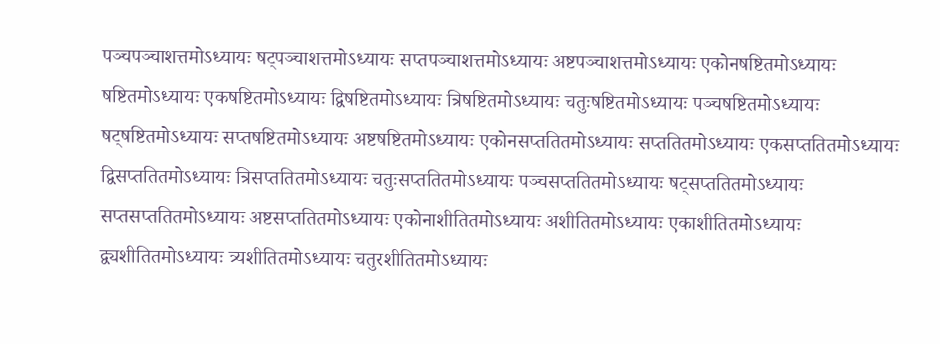पञ्चपञ्चाशत्तमोऽध्यायः षट्पञ्चाशत्तमोऽध्यायः सप्तपञ्चाशत्तमोऽध्यायः अष्टपञ्चाशत्तमोऽध्यायः एकोनषष्टितमोऽध्यायः षष्टितमोऽध्यायः एकषष्टितमोऽध्यायः द्विषष्टितमोऽध्यायः त्रिषष्टितमोऽध्यायः चतुःषष्टितमोऽध्यायः पञ्चषष्टितमोऽध्यायः षट्षष्टितमोऽध्यायः सप्तषष्टितमोऽध्यायः अष्टषष्टितमोऽध्यायः एकोनसप्ततितमोऽध्यायः सप्ततितमोऽध्यायः एकसप्ततितमोऽध्यायः द्विसप्ततितमोऽध्यायः त्रिसप्ततितमोऽध्यायः चतुःसप्ततितमोऽध्यायः पञ्चसप्ततितमोऽध्यायः षट्सप्ततितमोऽध्यायः सप्तसप्ततितमोऽध्यायः अष्टसप्ततितमोऽध्यायः एकोनाशीतितमोऽध्यायः अशीतितमोऽध्यायः एकाशीतितमोऽध्यायः द्व्यशीतितमोऽध्यायः त्र्यशीतितमोऽध्यायः चतुरशीतितमोऽध्यायः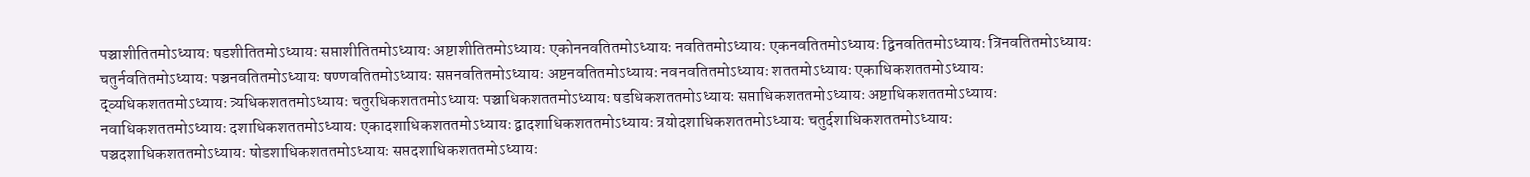पञ्चाशीतितमोऽध्यायः षडशीतितमोऽध्यायः सप्ताशीतितमोऽध्यायः अष्टाशीतितमोऽध्यायः एकोननवतितमोऽध्यायः नवतितमोऽध्यायः एकनवतितमोऽध्यायः द्विनवतितमोऽध्यायः त्रिनवतितमोऽध्यायः चतुर्नवतितमोऽध्यायः पञ्चनवतितमोऽध्यायः षण्णवतितमोऽध्यायः सप्तनवतितमोऽध्यायः अष्टनवतितमोऽध्यायः नवनवतितमोऽध्यायः शततमोऽध्यायः एकाधिकशततमोऽध्यायः द्व्यधिकशततमोऽध्यायः त्र्यधिकशततमोऽध्यायः चतुरधिकशततमोऽध्यायः पञ्चाधिकशततमोऽध्यायः षडधिकशततमोऽध्यायः सप्ताधिकशततमोऽध्यायः अष्टाधिकशततमोऽध्यायः नवाधिकशततमोऽध्यायः दशाधिकशततमोऽध्यायः एकादशाधिकशततमोऽध्यायः द्वादशाधिकशततमोऽध्यायः त्रयोदशाधिकशततमोऽध्यायः चतुर्दशाधिकशततमोऽध्यायः पञ्चदशाधिकशततमोऽध्यायः षोडशाधिकशततमोऽध्यायः सप्तदशाधिकशततमोऽध्यायः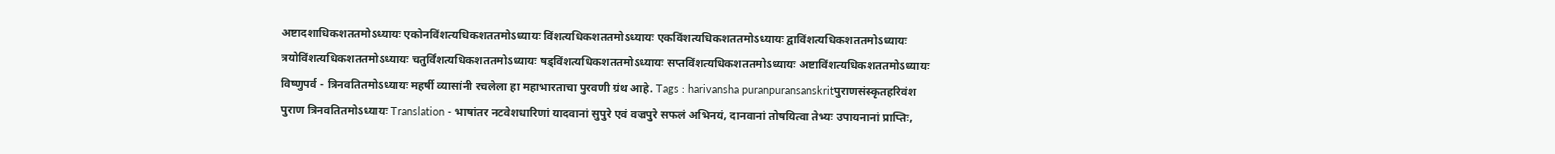अष्टादशाधिकशततमोऽध्यायः एकोनविंशत्यधिकशततमोऽध्यायः विंशत्यधिकशततमोऽध्यायः एकविंशत्यधिकशततमोऽध्यायः द्वाविंशत्यधिकशततमोऽध्यायः त्रयोविंशत्यधिकशततमोऽध्यायः चतुर्विंशत्यधिकशततमोऽध्यायः षड्विंशत्यधिकशततमोऽध्यायः सप्तविंशत्यधिकशततमोऽध्यायः अष्टाविंशत्यधिकशततमोऽध्यायः विष्णुपर्व - त्रिनवतितमोऽध्यायः महर्षी व्यासांनी रचलेला हा महाभारताचा पुरवणी ग्रंथ आहे. Tags : harivansha puranpuransanskritपुराणसंस्कृतहरिवंश पुराण त्रिनवतितमोऽध्यायः Translation - भाषांतर नटवेशधारिणां यादवानां सुपुरे एवं वज्रपुरे सफलं अभिनयं, दानवानां तोषयित्वा तेभ्यः उपायनानां प्राप्तिः,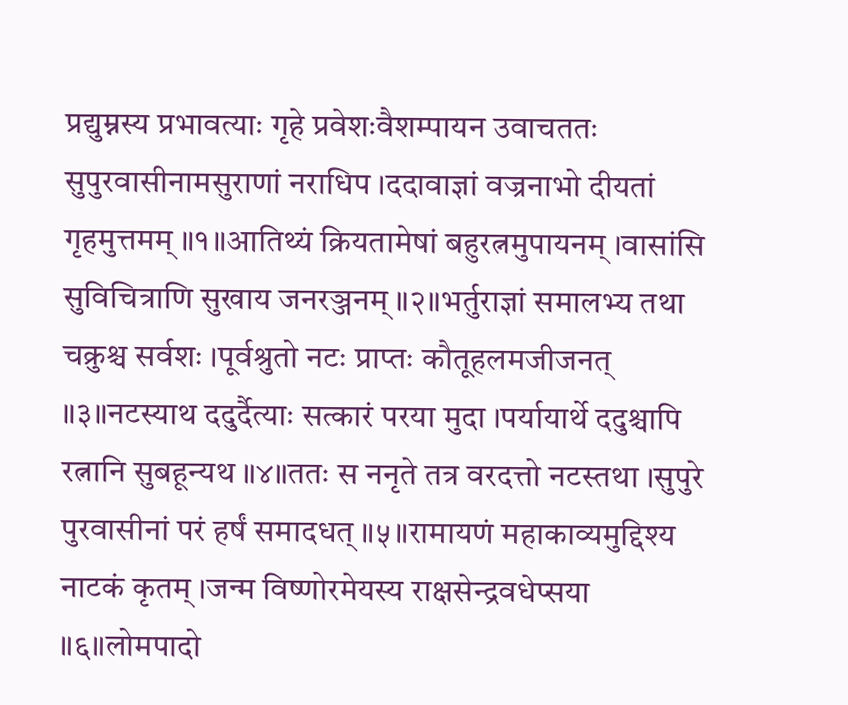प्रद्युम्नस्य प्रभावत्याः गृहे प्रवेशःवैशम्पायन उवाचततः सुपुरवासीनामसुराणां नराधिप ।ददावाज्ञां वज्रनाभो दीयतां गृहमुत्तमम् ॥१॥आतिथ्यं क्रियतामेषां बहुरत्नमुपायनम् ।वासांसि सुविचित्राणि सुखाय जनरञ्जनम् ॥२॥भर्तुराज्ञां समालभ्य तथा चक्रुश्च सर्वशः ।पूर्वश्रुतो नटः प्राप्तः कौतूहलमजीजनत् ॥३॥नटस्याथ ददुर्दैत्याः सत्कारं परया मुदा ।पर्यायार्थे ददुश्चापि रत्नानि सुबहून्यथ ॥४॥ततः स ननृते तत्र वरदत्तो नटस्तथा ।सुपुरे पुरवासीनां परं हर्षं समादधत् ॥५॥रामायणं महाकाव्यमुद्दिश्य नाटकं कृतम् ।जन्म विष्णोरमेयस्य राक्षसेन्द्रवधेप्सया ॥६॥लोमपादो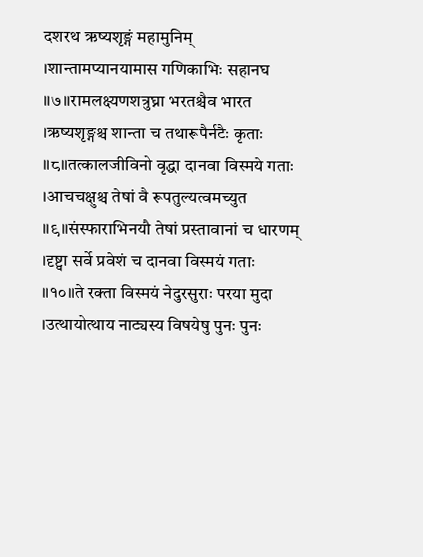दशरथ ऋष्यशृङ्गं महामुनिम् ।शान्तामप्यानयामास गणिकाभिः सहानघ ॥७॥रामलक्ष्यणशत्रुघ्ना भरतश्चैव भारत ।ऋष्यशृङ्गश्च शान्ता च तथारूपैर्नटैः कृताः ॥८॥तत्कालजीविनो वृद्धा दानवा विस्मये गताः ।आचचक्षुश्च तेषां वै रूपतुल्यत्वमच्युत ॥९॥संस्फाराभिनयौ तेषां प्रस्तावानां च धारणम् ।दृष्ट्वा सर्वे प्रवेशं च दानवा विस्मयं गताः ॥१०॥ते रक्ता विस्मयं नेदुरसुराः परया मुदा ।उत्थायोत्थाय नाट्यस्य विषयेषु पुनः पुनः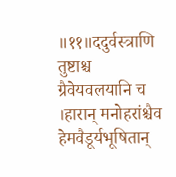॥११॥ददुर्वस्त्राणि तुष्टाश्च ग्रैवेयवलयानि च ।हारान् मनोहरांश्चैव हेमवैडूर्यभूषितान्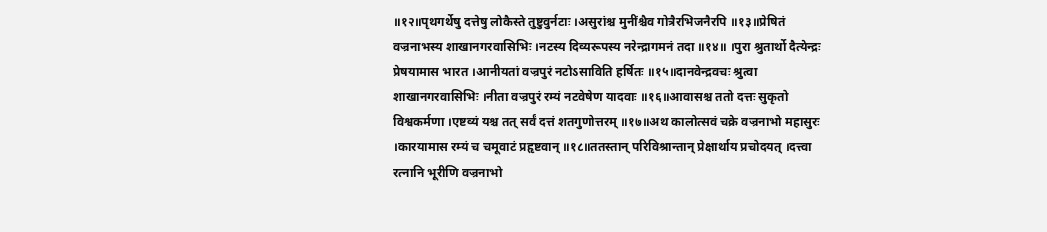॥१२॥पृथगर्थेषु दत्तेषु लोकैस्ते तुष्टुवुर्नटाः ।असुरांश्च मुनींश्चैव गोत्रैरभिजनैरपि ॥१३॥प्रेषितं वज्रनाभस्य शाखानगरवासिभिः ।नटस्य दिव्यरूपस्य नरेन्द्रागमनं तदा ॥१४॥ ।पुरा श्रुतार्थो दैत्येन्द्रः प्रेषयामास भारत ।आनीयतां वज्रपुरं नटोऽसाविति हर्षितः ॥१५॥दानवेन्द्रवचः श्रुत्वा शाखानगरवासिभिः ।नीता वज्रपुरं रम्यं नटवेषेण यादवाः ॥१६॥आवासश्च ततो दत्तः सुकृतो विश्वकर्मणा ।एष्टव्यं यश्च तत् सर्वं दत्तं शतगुणोत्तरम् ॥१७॥अथ कालोत्सवं चक्रे वज्रनाभो महासुरः ।कारयामास रम्यं च चमूवाटं प्रहृष्टवान् ॥१८॥ततस्तान् परिविश्रान्तान् प्रेक्षार्थाय प्रचोदयत् ।दत्त्वा रत्नानि भूरीणि वज्रनाभो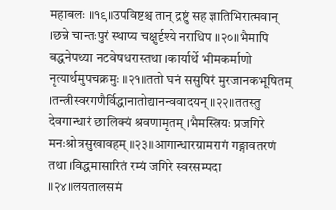महाबलः ॥१९॥उपविष्टश्च तान् द्रष्टुं सह ज्ञातिभिरात्मवान् ।छन्ने चान्तःपुरं स्थाप्य चक्षुर्दृश्ये नराधिप ॥२०॥भैमापि बद्धनेपथ्या नटवेषधरास्तथा ।कार्यार्थे भीमकर्माणो नृत्यार्थमुपचक्रमुः ॥२१॥ततो घनं ससुषिरं मुरजानकभूषितम् ।तन्त्रीस्वरगणैर्विद्धानातोद्यानन्ववादयन् ॥२२॥ततस्तु देवगान्धारं छालिक्यं श्रवणामृतम् ।भैमस्त्रियः प्रजगिरे मनःश्रोत्रसुखावहम् ॥२३॥आगान्धारग्रामरागं गङ्गावतरणं तथा ।विद्धमासारितं रम्यं जगिरे स्वरसम्पदा ॥२४॥लयतालसमं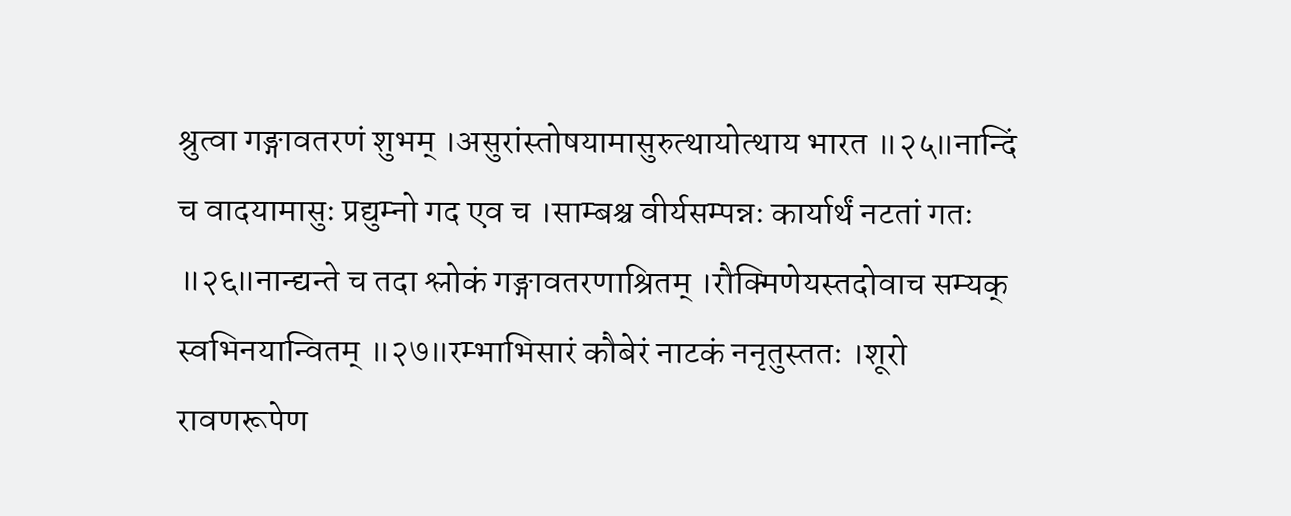श्रुत्वा गङ्गावतरणं शुभम् ।असुरांस्तोषयामासुरुत्थायोत्थाय भारत ॥२५॥नान्दिं च वादयामासुः प्रद्युम्नो गद एव च ।साम्बश्च वीर्यसम्पन्नः कार्यार्थं नटतां गतः ॥२६॥नान्द्यन्ते च तदा श्लोकं गङ्गावतरणाश्रितम् ।रौक्मिणेयस्तदोवाच सम्यक् स्वभिनयान्वितम् ॥२७॥रम्भाभिसारं कौबेरं नाटकं ननृतुस्ततः ।शूरो रावणरूपेण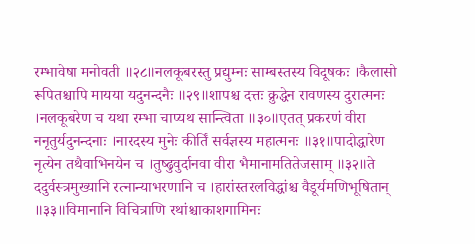रम्भावेषा मनोवती ॥२८॥नलकूबरस्तु प्रद्युम्नः साम्बस्तस्य विदूषकः ।कैलासो रूपितश्चापि मायया यदुनन्दनैः ॥२९॥शापश्च दत्तः क्रुद्धेन रावणस्य दुरात्मनः ।नलकूबरेण च यथा रम्भा चाप्यथ सान्त्विता ॥३०॥एतत् प्रकरणं वीरा ननृतुर्यदुनन्दनाः ।नारदस्य मुनेः कीर्तिं सर्वज्ञस्य महात्मनः ॥३१॥पादोद्धारेण नृत्येन तथैवाभिनयेन च ।तुष्ढुवुर्दानवा वीरा भैमानामतितेजसाम् ॥३२॥ते ददुर्वस्त्रमुख्यानि रत्नान्याभरणानि च ।हारांस्तरलविद्धांश्च वैडूर्यमणिभूषितान् ॥३३॥विमानानि विचित्राणि रथांश्चाकाशगामिनः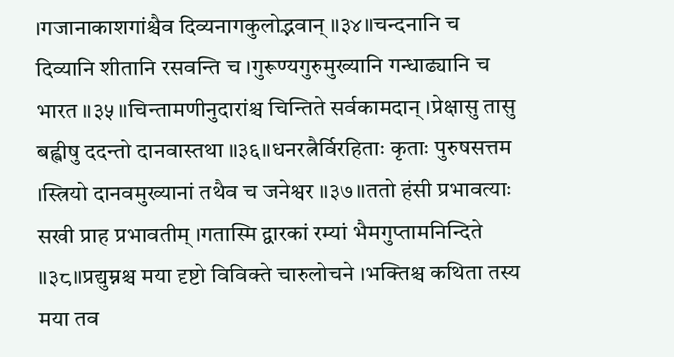।गजानाकाशगांश्चैव दिव्यनागकुलोद्भवान् ॥३४॥चन्दनानि च दिव्यानि शीतानि रसवन्ति च ।गुरूण्यगुरुमुख्यानि गन्धाढ्यानि च भारत ॥३५॥चिन्तामणीनुदारांश्च चिन्तिते सर्वकामदान् ।प्रेक्षासु तासु बह्वीषु ददन्तो दानवास्तथा ॥३६॥धनरत्नैर्विरहिताः कृताः पुरुषसत्तम ।स्त्रियो दानवमुख्यानां तथैव च जनेश्वर ॥३७॥ततो हंसी प्रभावत्याः सखी प्राह प्रभावतीम् ।गतास्मि द्वारकां रम्यां भैमगुप्तामनिन्दिते ॥३८॥प्रद्युम्नश्च मया दृष्टो विविक्ते चारुलोचने ।भक्तिश्च कथिता तस्य मया तव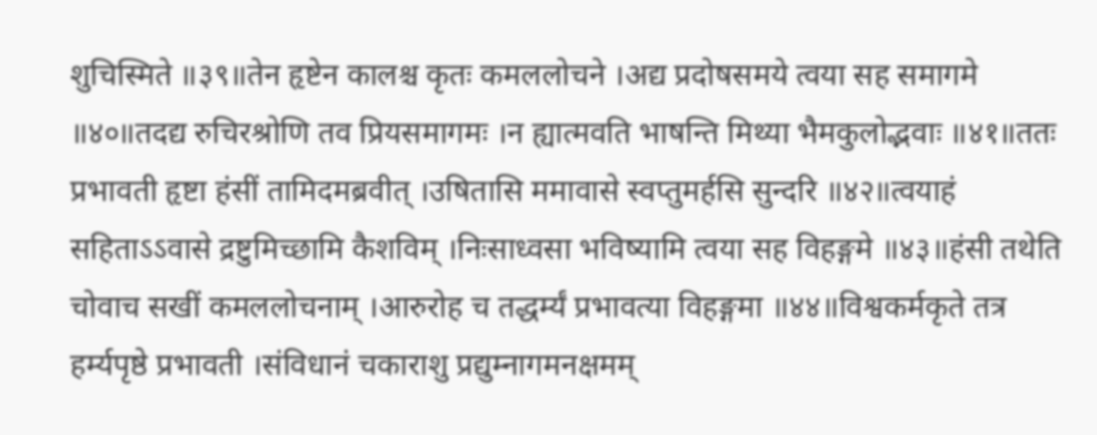शुचिस्मिते ॥३९॥तेन हृष्टेन कालश्च कृतः कमललोचने ।अद्य प्रदोषसमये त्वया सह समागमे ॥४०॥तदद्य रुचिरश्रोणि तव प्रियसमागमः ।न ह्यात्मवति भाषन्ति मिथ्या भैमकुलोद्भवाः ॥४१॥ततः प्रभावती हृष्टा हंसीं तामिदमब्रवीत् ।उषितासि ममावासे स्वप्तुमर्हसि सुन्दरि ॥४२॥त्वयाहं सहिताऽऽवासे द्रष्टुमिच्छामि कैशविम् ।निःसाध्वसा भविष्यामि त्वया सह विहङ्गमे ॥४३॥हंसी तथेति चोवाच सखीं कमललोचनाम् ।आरुरोह च तद्धर्म्यं प्रभावत्या विहङ्गमा ॥४४॥विश्वकर्मकृते तत्र हर्म्यपृष्ठे प्रभावती ।संविधानं चकाराशु प्रद्युम्नागमनक्षमम्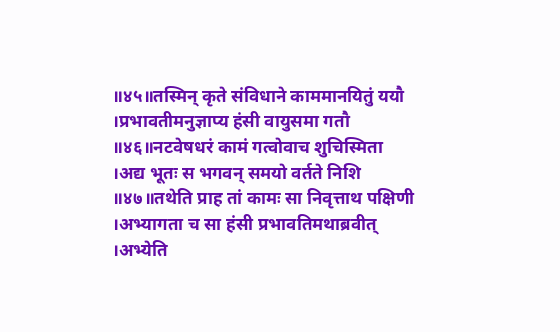॥४५॥तस्मिन् कृते संविधाने काममानयितुं ययौ ।प्रभावतीमनुज्ञाप्य हंसी वायुसमा गतौ ॥४६॥नटवेषधरं कामं गत्वोवाच शुचिस्मिता ।अद्य भूतः स भगवन् समयो वर्तते निशि ॥४७॥तथेति प्राह तां कामः सा निवृत्ताथ पक्षिणी ।अभ्यागता च सा हंसी प्रभावतिमथाब्रवीत् ।अभ्येति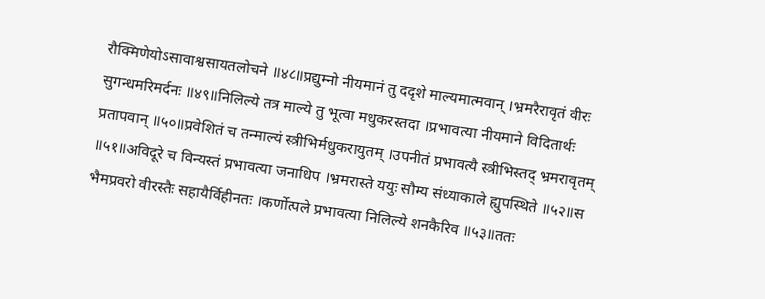रौक्मिणेयोऽसावाश्वसायतलोचने ॥४८॥प्रद्युम्नो नीयमानं तु ददृशे माल्यमात्मवान् ।भ्रमरैरावृतं वीरः सुगन्धमरिमर्दनः ॥४९॥निलिल्ये तत्र माल्ये तु भूत्वा मधुकरस्तदा ।प्रभावत्या नीयमाने विदितार्थः प्रतापवान् ॥५०॥प्रवेशितं च तन्माल्यं स्त्रीभिर्मधुकरायुतम् ।उपनीतं प्रभावत्यै स्त्रीभिस्तद् भ्रमरावृतम् ॥५१॥अविदूरे च विन्यस्तं प्रभावत्या जनाधिप ।भ्रमरास्ते ययुः सौम्य संध्याकाले ह्युपस्थिते ॥५२॥स भैमप्रवरो वीरस्तैः सहायैर्विहीनतः ।कर्णोत्पले प्रभावत्या निलिल्ये शनकैरिव ॥५३॥ततः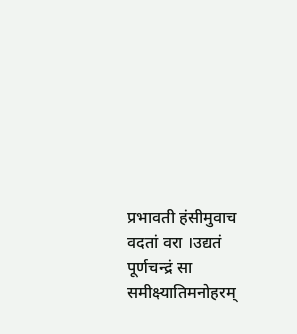प्रभावती हंसीमुवाच वदतां वरा ।उद्यतं पूर्णचन्द्रं सा समीक्ष्यातिमनोहरम्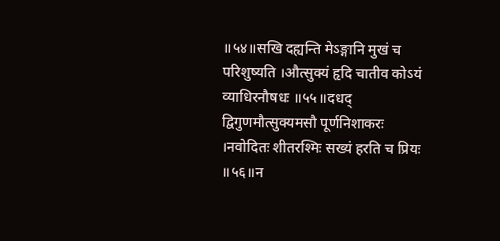॥५४॥सखि दह्यन्ति मेऽङ्गानि मुखं च परिशुष्यति ।औत्सुक्यं हृदि चातीव कोऽयं व्याधिरनौषधः ॥५५॥दधद् द्विगुणमौत्सुक्यमसौ पूर्णनिशाकरः ।नवोदितः शीतरश्मिः सख्यं हरति च प्रियः ॥५६॥न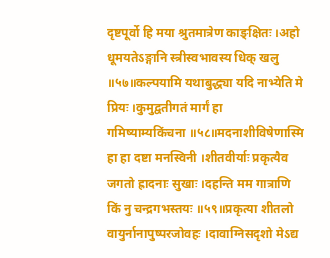दृष्टपूर्वो हि मया श्रुतमात्रेण काङ्क्षितः ।अहो धूमयतेऽङ्गानि स्त्रीस्वभावस्य धिक् खलु ॥५७॥कल्पयामि यथाबुद्ध्या यदि नाभ्येति मे प्रियः ।कुमुद्वतीगतं मार्गं हा गमिष्याम्यकिंचना ॥५८॥मदनाशीविषेणास्मि हा हा दष्टा मनस्विनी ।शीतवीर्याः प्रकृत्यैव जगतो ह्रादनाः सुखाः ।दहन्ति मम गात्राणि किं नु चन्द्रगभस्तयः ॥५९॥प्रकृत्या शीतलो वायुर्नानापुष्परजोवहः ।दावाग्निसदृशो मेऽद्य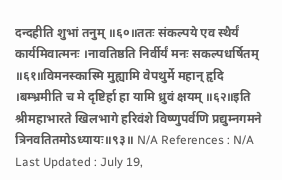दन्दहीति शुभां तनुम् ॥६०॥ततः संकल्पये एव स्थैर्यं कार्यमिवात्मनः ।नावतिष्ठति निर्वीर्यं मनः सकल्पधर्षितम् ॥६१॥विमनस्कास्मि मुह्यामि वेपथुर्मे महान् हृदि ।बम्भ्रमीति च मे दृष्टिर्हा हा यामि ध्रुवं क्षयम् ॥६२॥इति श्रीमहाभारते खिलभागे हरिवंशे विष्णुपर्वणि प्रद्युम्नगमने त्रिनवतितमोऽध्यायः॥९३॥ N/A References : N/A Last Updated : July 19,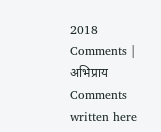2018 Comments | अभिप्राय Comments written here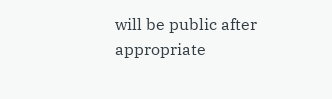will be public after appropriate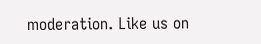moderation. Like us on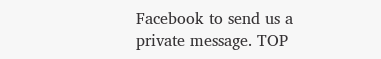Facebook to send us a private message. TOP